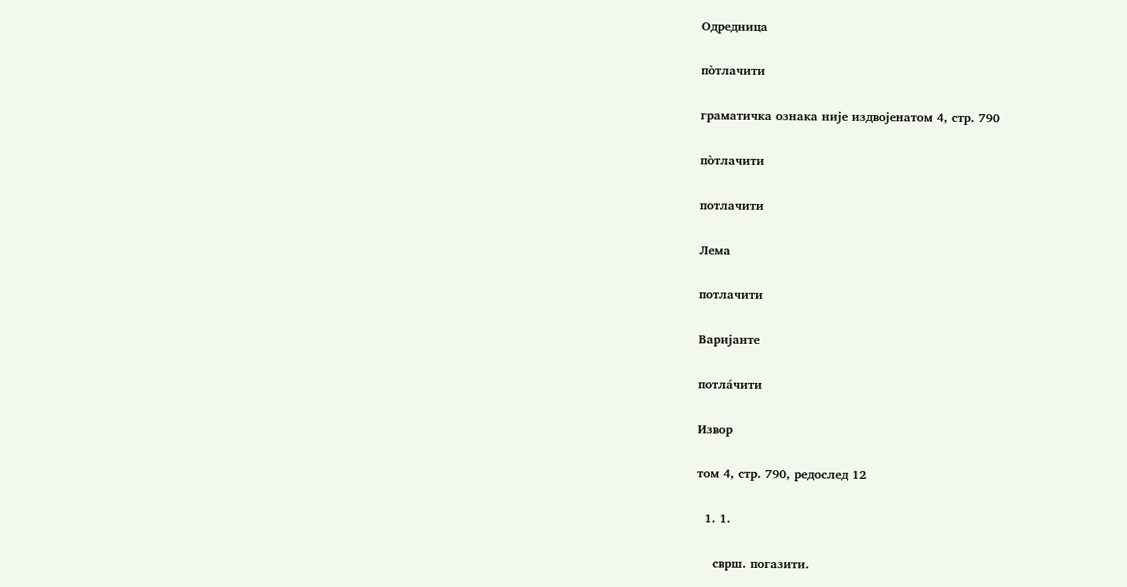Одредница

по̀тлачити

граматичка ознака није издвојенатом 4, стр. 790

по̀тлачити

потлачити

Лема

потлачити

Варијанте

потла́чити

Извор

том 4, стр. 790, редослед 12

  1. 1.

    сврш. погазити.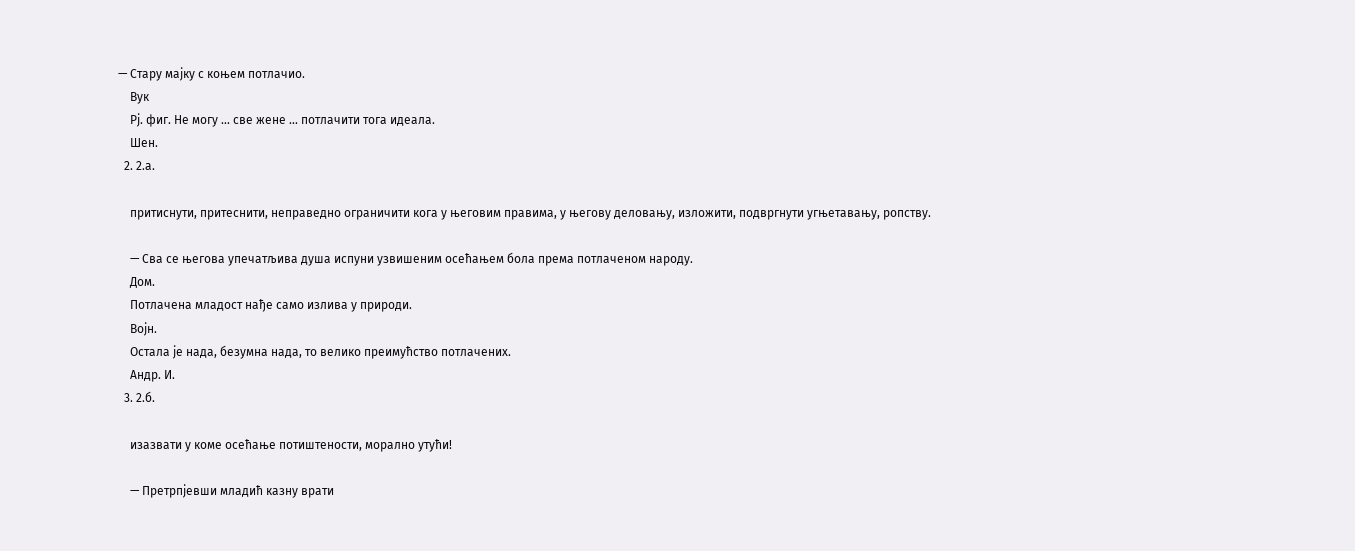— Стару мајку с коњем потлачио.
    Вук
    Рј. фиг. Не могу ... све жене ... потлачити тога идеала.
    Шен.
  2. 2.а.

    притиснути, притеснити, неправедно ограничити кога у његовим правима, у његову деловању, изложити, подвргнути угњетавању, ропству.

    — Сва се његова упечатљива душа испуни узвишеним осећањем бола према потлаченом народу.
    Дом.
    Потлачена младост нађе само излива у природи.
    Војн.
    Остала је нада, безумна нада, то велико преимућство потлачених.
    Андр. И.
  3. 2.б.

    изазвати у коме осећање потиштености, морално утући!

    — Претрпјевши младић казну врати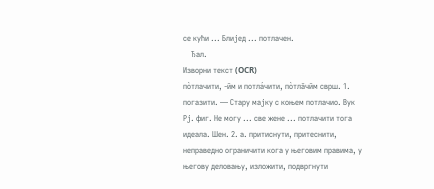се кући ... Блијед ... потлачен.
    Ђал.
Изворни текст (OCR)
по̀тлачити, -ӣм и потла́чити, по̀тла̄чӣм сврш. 1. погазити. — Стару мајку с коњем потлачио. Вук Рј. фиг. Не могу ... све жене ... потлачити тога идеала. Шен. 2. а. притиснути, притеснити, неправедно ограничити кога у његовим правима, у његову деловању, изложити, подвргнути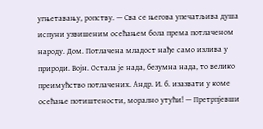угњетавању, ропству. — Сва се његова упечатљива душа испуни узвишеним осећањем бола према потлаченом народу. Дом. Потлачена младост нађе само излива у природи. Војн. Остала је нада, безумна нада, то велико преимућство потлачених. Андр. И. б. изазвати у коме осећање потиштености, морално утући! — Претрпјевши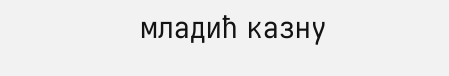младић казну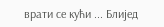врати се кући ... Блијед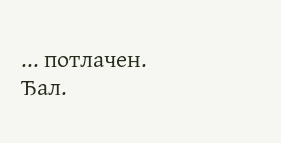... потлачен. Ђал.